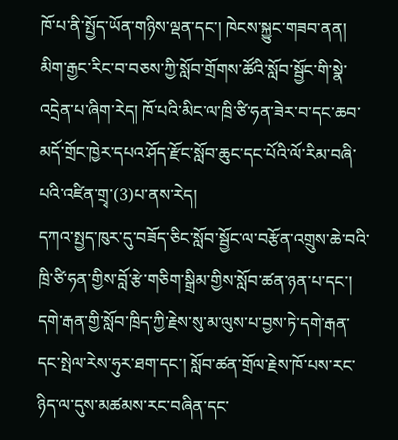ཁོ་པ་ནི་སྤྱོད་ཡོན་གཉིས་ལྡན་དང་། ཁེངས་སྐྱུང་གཟབ་ནན། མིག་རྒྱང་རིང་བ་བཅས་ཀྱི་སློབ་གྲོགས་ཚོའི་སློབ་སྦྱོང་གི་སྣེ་འདྲེན་པ་ཞིག་རེད། ཁོ་པའི་མིང་ལ་ཁྲི་ཙི་ཧན་ཟེར་བ་དང་ཆབ་མདོ་གྲོང་ཁྱེར་དཔའ་ཤོད་རྫོང་སློབ་ཆུང་དང་པོའི་ལོ་རིམ་བཞི་པའི་འཛིན་གྲྭ་(3)པ་ནས་རེད།
དཀའ་སྤྱད་ཁུར་དུ་བཟོད་ཅིང་སློབ་སྦྱོང་ལ་བརྩོན་འགྲུས་ཆེ་བའི་ཁྲི་ཙི་ཧན་གྱིས་བློ་རྩེ་གཅིག་སྒྲིམ་གྱིས་སློབ་ཚན་ཉན་པ་དང་། དགེ་རྒན་གྱི་སློབ་ཁྲིད་ཀྱི་རྗེས་སུ་མ་ལུས་པ་བྱས་ཏེ་དགེ་རྒན་དང་སྤེལ་རེས་ཧུར་ཐག་དང་། སློབ་ཚན་གྲོལ་རྗེས་ཁོ་པས་རང་ཉིད་ལ་དུས་མཚམས་རང་བཞིན་དང་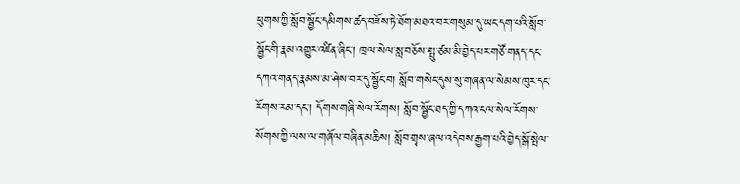ཕུགས་ཀྱི་སློབ་སྦྱོང་དམིགས་ཚད་བཟོས་ཏེ་ཐོག་མཐའ་བར་གསུམ་དུ་ཡང་དག་པའི་སློབ་སྦྱོང་གི་རྣམ་འགྱུར་འཛིན་ཞིང་། ཁྲལ་སེལ་སླ་བཅོས་སྤུ་ཙམ་མི་བྱེད་པར་གཙོ་གནད་དང་དཀའ་གནད་རྣམས་མ་ཤེས་བར་དུ་སྦྱོང་བ། སློབ་གསེང་དུས་སུ་གཞན་ལ་སེམས་ཁུར་དང་རོགས་རམ་དང་། དོགས་གཞི་སེལ་རོགས། སློབ་སྦྱོང་ཐད་ཀྱི་དཀའ་ངལ་སེལ་རོགས་སོགས་ཀྱི་ལས་ལ་གཞོལ་བཞིན་མཆིས། སློབ་གྲྭས་ཞལ་འདེབས་རྒྱག་པའི་བྱེད་སྒོ་སྤེལ་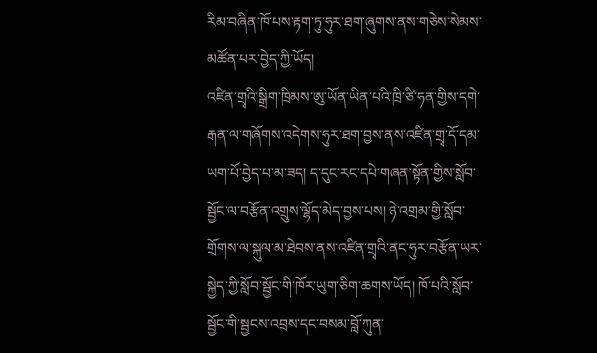རིམ་བཞིན་ཁོ་པས་རྟག་ཏུ་ཧུར་ཐག་ཞུགས་ནས་གཅེས་སེམས་མཚོན་པར་བྱེད་ཀྱི་ཡོད།
འཛིན་གྲྭའི་སྒྲིག་ཁྲིམས་ཨུ་ཡོན་ཡིན་པའི་ཁྲི་ཙི་ཧན་གྱིས་དགེ་རྒན་ལ་གཞོགས་འདེགས་ཧུར་ཐག་བྱས་ནས་འཛིན་གྲྭ་དོ་དམ་ཡག་པོ་བྱེད་པ་མ་ཟད། ད་དུང་རང་དཔེ་གཞན་སྟོན་གྱིས་སློབ་སྦྱོང་ལ་བརྩོན་འགྲུས་ལྷོད་མེད་བྱས་པས། ཉེ་འགྲམ་གྱི་སློབ་གྲོགས་ལ་སྐུལ་མ་ཐེབས་ནས་འཛིན་གྲྭའི་ནང་ཧུར་བརྩོན་ཡར་སྐྱེད་ཀྱི་སློབ་སྦྱོང་གི་ཁོར་ཡུག་ཅིག་ཆགས་ཡོད། ཁོ་པའི་སློབ་སྦྱོང་གི་སྦྱངས་འབྲས་དང་བསམ་བློ་ཀུན་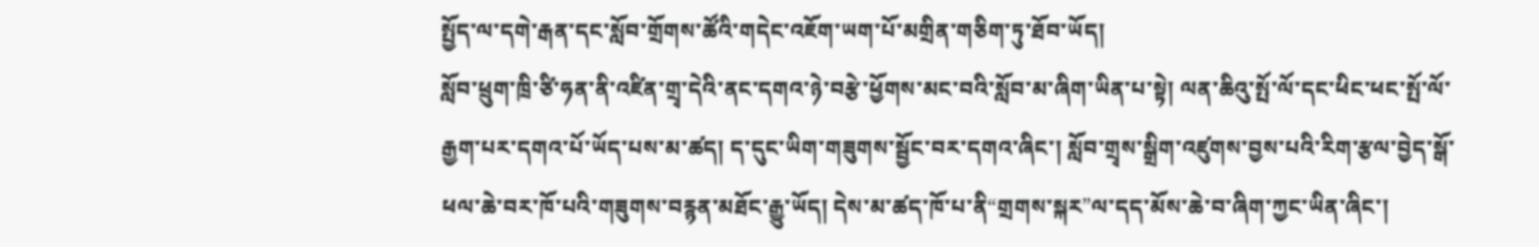སྤྱོད་ལ་དགེ་རྒན་དང་སློབ་གྲོགས་ཚོའི་གདེང་འཇོག་ཡག་པོ་མགྲིན་གཅིག་ཏུ་ཐོབ་ཡོད།
སློབ་ཕྲུག་ཁྲི་ཙི་ཧན་ནི་འཛིན་གྲྭ་དེའི་ནང་དགའ་ཉེ་བརྩེ་ཕྱོགས་མང་བའི་སློབ་མ་ཞིག་ཡིན་པ་སྟེ། ལན་ཆིའུ་སྤོ་ལོ་དང་ཕིང་ཕང་སྤོ་ལོ་རྒྱག་པར་དགའ་པོ་ཡོད་པས་མ་ཚད། ད་དུང་ཡིག་གཟུགས་སྦྱོང་བར་དགའ་ཞིང་། སློབ་གྲྭས་སྒྲིག་འཛུགས་བྱས་པའི་རིག་རྩལ་བྱེད་སྒོ་ཕལ་ཆེ་བར་ཁོ་པའི་གཟུགས་བརྙན་མཐོང་རྒྱུ་ཡོད། དེས་མ་ཚད་ཁོ་པ་ནི“གྲགས་སྐར”ལ་དད་མོས་ཆེ་བ་ཞིག་ཀྱང་ཡིན་ཞིང་།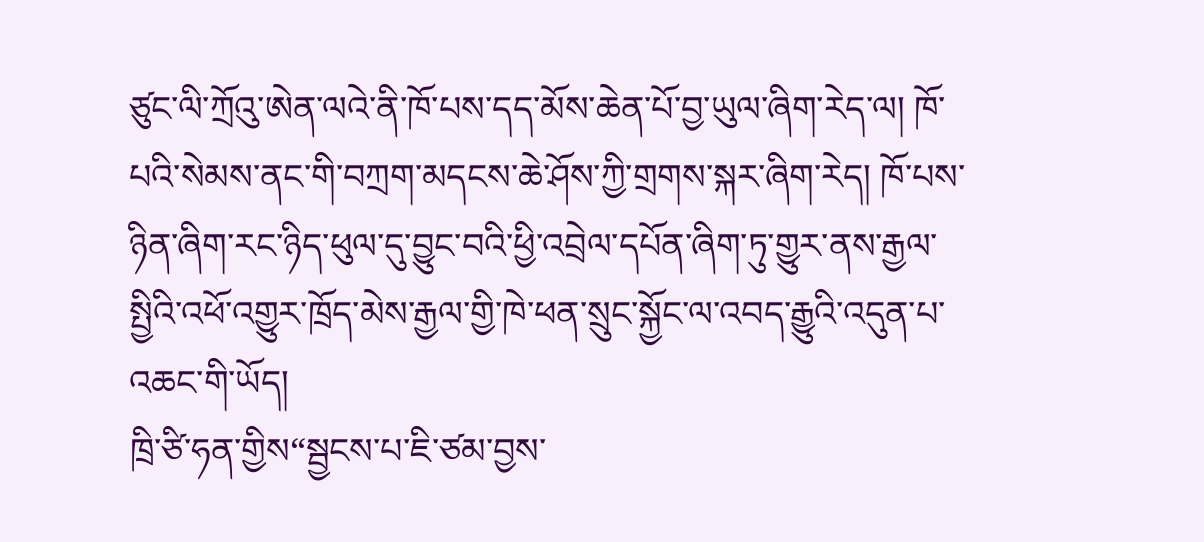ཙུང་ལི་ཀྲོའུ་ཨེན་ལའེ་ནི་ཁོ་པས་དད་མོས་ཆེན་པོ་བྱ་ཡུལ་ཞིག་རེད་ལ། ཁོ་པའི་སེམས་ནང་གི་བཀྲག་མདངས་ཆེ་ཤོས་ཀྱི་གྲགས་སྐར་ཞིག་རེད། ཁོ་པས་ཉིན་ཞིག་རང་ཉིད་ཕུལ་དུ་བྱུང་བའི་ཕྱི་འབྲེལ་དཔོན་ཞིག་ཏུ་གྱུར་ནས་རྒྱལ་སྤྱིའི་འཕོ་འགྱུར་ཁྲོད་མེས་རྒྱལ་གྱི་ཁེ་ཕན་སྲུང་སྐྱོང་ལ་འབད་རྒྱུའི་འདུན་པ་འཆང་གི་ཡོད།
ཁྲི་ཙི་ཧན་གྱིས“སྦྱངས་པ་ཇི་ཙམ་བྱས་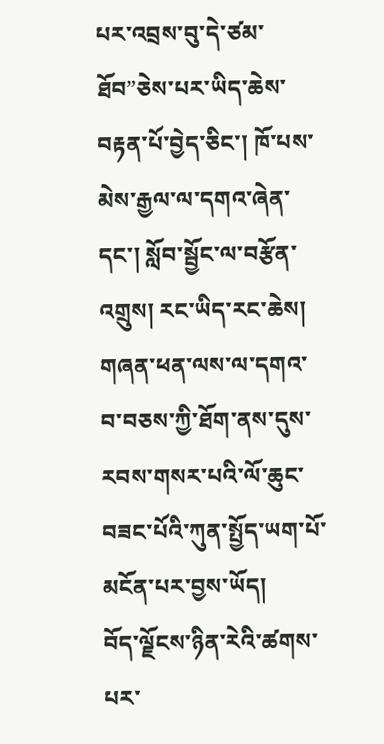པར་འབྲས་བུ་དེ་ཙམ་ཐོབ”ཅེས་པར་ཡིད་ཆེས་བརྟན་པོ་བྱེད་ཅིང་། ཁོ་པས་མེས་རྒྱལ་ལ་དགའ་ཞེན་དང་། སློབ་སྦྱོང་ལ་བརྩོན་འགྲུས། རང་ཡིད་རང་ཆེས། གཞན་ཕན་ལས་ལ་དགའ་བ་བཅས་ཀྱི་ཐོག་ནས་དུས་རབས་གསར་པའི་ལོ་ཆུང་བཟང་པོའི་ཀུན་སྤྱོད་ཡག་པོ་མངོན་པར་བྱས་ཡོད།
བོད་ལྗོངས་ཉིན་རེའི་ཚགས་པར་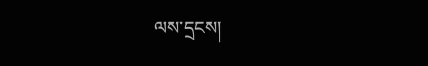ལས་དྲངས།